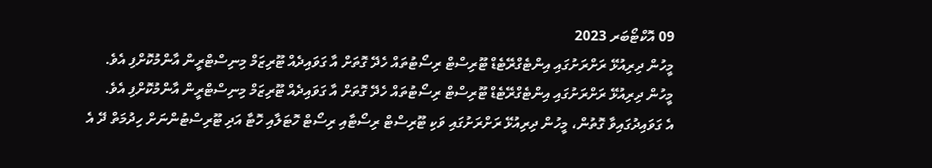09 އޮކްޓޯބަރ 2023
މީހުން ދިރިއުޅޭ ރަށްރަށުގައި އިންޓެގްރޭޓެޑް ޓޫރިސްޓް ރިސޯޓުތައް ހެދޭ ގޮތަށް އާ ގަވައިދެއް ޓޫރިޒަމް މިނިސްޓްރީން އާންމުކޮށްފި އެވެ.
މީހުން ދިރިއުޅޭ ރަށްރަށުގައި އިންޓެގްރޭޓެޑް ޓޫރިސްޓް ރިސޯޓުތައް ހެދޭ ގޮތަށް އާ ގަވައިދެއް ޓޫރިޒަމް މިނިސްޓްރީން އާންމުކޮށްފި އެވެ.
އެ ގަވައިދުގައިވާ ގޮތުން، މީހުން ދިރިއުޅޭ ރަށްރަށުގައި ވަކި ޓޫރިސްޓް ރިސޯޓާއި ރިސޯޓް ހޮޓަލާއި ހޮޓާ އަދި ޓޫރިސްޓުންނަށް ހިދުމަތް ދޭ އެ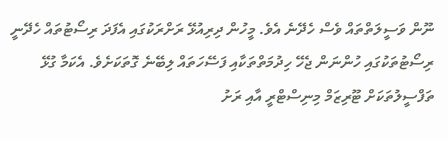ނޫން ވަސީލަތްތައް ވެސް ހެދޭނެ އެވެ. މީހުން ދިރިއުޅޭ ރަށްރަކުގައި އެފަދަ ރިސޯޓުތައް ހެދޭނީ ރިސޯޓުތަކުގައި ހުންނަން ޖެހޭ ހިދުމަތްތަކާއި ފަސޭހަތައް ލިބޭނެ ގޮތަކަށެވެ. އެކަމާ ގުޅޭ ތަފްސީލުތަކަށް ޓޫރިޒަމް މިނިސްޓްރީ އާއި ރަށު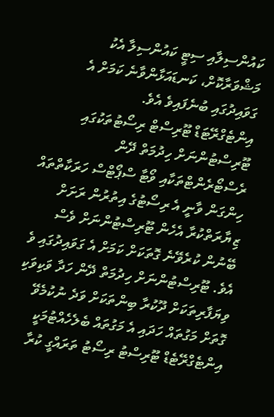ކައުންސިލާއި ސިޓީ ކައުންސިލާ އެކު މަޝްވަރާކޮށް، ކަނޑައަޅާންވާނެ ކަމަށް އެ ގަވައިދުގައި ބުނެފައިވެ އެވެ.
އިންޓެގްރޭޓަޑް ޓޫރިސްޓް ރިސޯޓުތަކުގައި ޓޫރިސްޓުންނަށް ހިދުމަތް ދޭން ރެސްޓޯރެންޓްތަކާއި ވޯޓާ ސްޕޯޓްސް ހަރަކާތްތައް ހިންގަން ވާނީ އެ ރިސޯޓުގެ އިތުރުން ރަށަށް ޒިޔާރަތްކުރާ އެހެން ޓޫރިސްޓުންނަށް ވެސް ބޭނުން ކުރެވޭނެ ގޮތަކަށް ކަމަށް އެ ގަވައިދުގައި ވެ އެވެ. ޓޫރިސްޓުންނަށް ހިދުމަތް ދޭން ހަދާ ވަކިވަކި ވިޔަފާރިތަކަށް ދޫކުރާ ބިންތަކަށް ވަދެ ނުކުމެވޭ ގޮތަށް މަގުތައް ހަދައި އެ މަގުތައް ބެލެހެއްޓުމަކީ އިންޓެގްރޭޓެޑް ޓޫރިސްޓު ރިސޯޓު ތަރައްގީ ކުރާ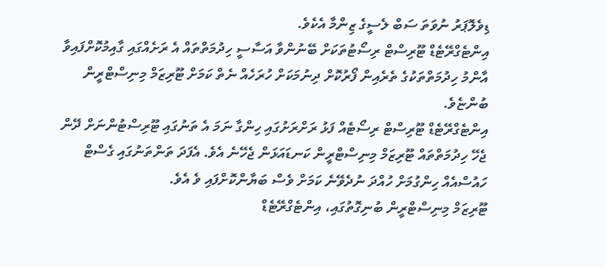ޑިވެލޮޕަރު ނުވަތަ ސަބް ލެސީގެ ޒިންމާ އެކެވެ.
އިންޓެގްރޭޓެޑް ޓޫރިސްޓް ރިސޯޓުތަކަށް ބޭނުންވާ އަސާސީ ހިދުމަތްތައް އެ ރަށެއްގައި ގާއިމުކޮށްފައިވާ އާންމު ހިދުމަތްތަކުގެ ތެރެއިން ފޯރުކޮށް ދިނުމަކަށް ހުރަހެއް ނެތް ކަމަށް ޓޫރިޒަމް މިނިސްޓްރީން ބުންޏެވެ.
އިންޓެގްރޭޓެޑް ޓޫރިސްޓް ރިސޯޓެއް ފަޅު ރަށްރަށުގައި ހިންގާ ނަމަ އެ ތަނުގައި ޓޫރިސްޓުންނަށް ދޭން ޖެހޭ ހިދުމަތްތައް ޓޫރިޒަމް މިނިސްޓްރީން ކަނޑައަޅަން ޖެހޭނެ އެވެ. އެފަދަ ތަންތަނުގައި ގެސްޓް ހައުސްއެއް ހިންގުމަށް ހުއްދަ ނުދެވޭނެ ކަމަށް ވެސް ބަޔާންކޮށްފައި ވެ އެވެ.
ޓޫރިޒަމް މިނިސްޓްރީން ބުނިގޮތުގައި، އިންޓެގްރޭޓެޑް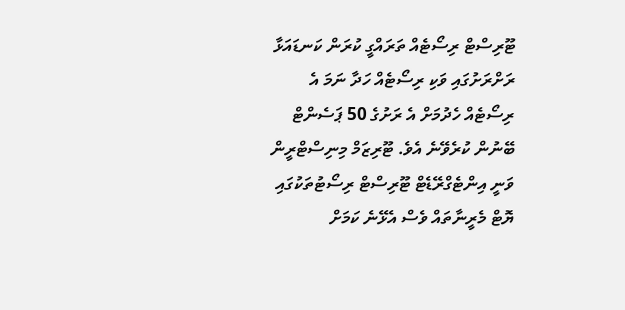ޓޫރިސްޓް ރިސޯޓެއް ތަރައްގީ ކުރަން ކަނޑައަޅާ ރަށްރަށުގައި ވަކި ރިސޯޓެއް ހަދާ ނަމަ އެ ރިސޯޓެއް ހެދުމަށް އެ ރަށުގެ 50 ޕަސެންޓް ބޭނުން ކުރެވޭނެ އެވެ. ޓޫރިޒަމް މިނިސްޓްރީން ވަނީ އިންޓެގްރޭޑެޓް ޓޫރިސްޓް ރިސޯޓުތަކުގައި ޔޮޓް މެރީނާތައް ވެސް އެޅޭނެ ކަމަށް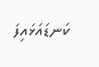ކަނޑައަޅައިފަ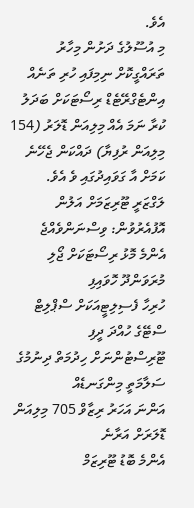އެވެ.
މި އުސޫލުގެ ދަށުން މިހާރު ތަރައްގީކޮށް ނިމިފައި ހުރި ތަނެއް އިންޓެގްރޭޓެޑް ރިސޯޓަކަށް ބަދަލު ކުރާ ނަމަ އެއް މިލިއަން ޑޮލަރު (154 މިލިއަން ރުފިޔާ) ދައްކަން ޖެހޭނެ ކަމަށް އާ ގަވައިދުގައި ވެ އެވެ.
ލަގްޒަރީ ޓޫރިޒަމަށް އަލުން އޮފުއެރުވުން: ވިސްނަންވެއްޖެ
އެންމެ މޮޅު ރިސޯޓަކަށް ޖޯލި މުރަވަންދޫ ހޮވައިފި
ހުރިހާ ފެސިލިޓީއަކަށް ސްޕްލިޓް ސްޓޭގެ ހުއްދަ ދީފި
ޓޫރިސްޓުންނަށް ހިދުމަތް ދިނުމުގެ ސަލާމަތީ މިންގަނޑެއް
އަންނަ އަހަރު ރިޒާވް 705 މިލިއަން ޑޮލަރަށް އަރާނެ
އެންމެ ބޮޑު ޓޫރިޒަމް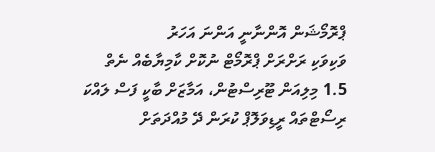ޕްރޮމޯޝަން އޮންނާނީ އަންނަ އަހަރު
ވަކިވަކި ރަށްރަށް ޕްރޮމޯޓް ނުކޮށް ކާމިޔާބެއް ނެތް
1.5 މިލިއަން ޓޫރިސްޓުން، އަމާޒަށް ބާކީ ފަސް ލައްކަ
ރިސޯޓްތައް ރީޑިވަލޮޕް ކުރަން ދޭ މުއްދަތަށް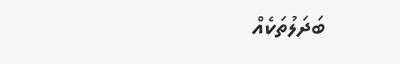ބަދަލުތަކެއް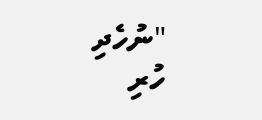"ނުހެދި ހުރި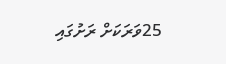25ވަރަކަށް ރަށުގައި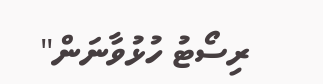ރިސޯޓު ހުޅުވާނަން"